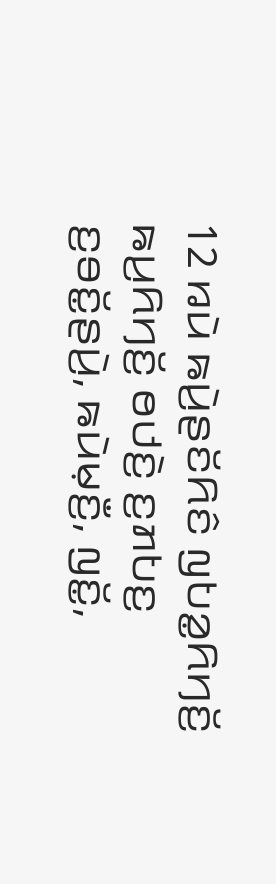12 ꤙꤣꤧ ꤒꤣꤧ꤬ꤔꤢꤩꤖꤢꤨ ꤜꤝꤤ꤭ꤖꤚꤢꤩ꤬ ꤒꤣ꤬ꤖꤚꤢꤩ꤬ ꤥꤓꤢꤧ꤬ ꤢ꤬ꤊꤝꤢ꤬ ꤢ꤬ꤋꤢꤩ꤭ꤔꤣꤧ꤬, ꤒꤣꤧꤗ꤫ꤢꤪ꤬, ꤜꤢꤩ꤭,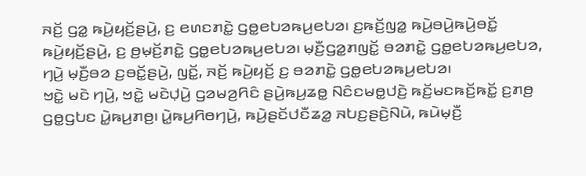ꤏꤢꤩ꤬ ꤞꤤ꤭ ꤒꤣꤧ꤬ꤟꤢꤩ꤬ꤔꤣꤧ꤬, ꤢ꤬ ꤕꤛꤢꤊꤢꤧ꤭ ꤞꤥ꤭ꤕꤝꤤꤒꤣ꤬ꤕꤝꤤ꤯ ꤢ꤬ꤒꤢꤩ꤬ꤜꤤ꤭ ꤒꤣꤧ꤬ꤋꤣꤧ꤬ꤒꤣꤧ꤬ꤋꤢꤩ꤭ ꤒꤣꤧ꤬ꤟꤢꤩ꤬ꤔꤣꤧ꤬, ꤢ꤬ ꤥ꤬ꤗ꤫ꤢꤩ꤬ꤊꤢꤧ꤭ ꤞꤥ꤭ꤕꤝꤤꤒꤣ꤬ꤕꤝꤤ꤯ ꤗ꤫ꤢꤪ꤬ꤞꤤ꤭ꤊꤜꤢꤩ꤭ ꤋꤤꤊꤢꤧ꤭ ꤞꤥ꤭ꤕꤝꤤꤒꤣ꤬ꤕꤝꤤ, ꤚꤣꤧ꤬ ꤗ꤫ꤢꤪ꤬ꤋꤤ ꤢ꤬ꤋꤢꤩ꤭ꤔꤣꤧ꤬, ꤜꤢꤩ꤭, ꤏꤢꤩ꤬ ꤒꤣꤧ꤬ꤟꤢꤩ꤬ ꤢ꤬ ꤋꤤꤊꤢꤧ꤭ ꤞꤥ꤭ꤕꤝꤤꤒꤣ꤬ꤕꤝꤤ꤯
ꤠꤢꤧ꤭ ꤗꤢꤧ ꤚꤣꤧ꤬, ꤠꤢꤧ꤭ ꤗꤢꤧꤓ꤫ꤣꤧ꤬ ꤞꤤꤗꤤ꤬ꤖꤢꤨ ꤔꤣꤧ꤬ꤒꤣ꤬ꤘꤥ꤭ ꤡꤢꤨꤢꤗꤥ꤭ꤓꤢꤧ꤬ ꤒꤢꤩ꤬ꤗꤢꤒꤢꤩ꤬ꤒꤢꤩ꤭ ꤢ꤬ꤊꤥ꤬ ꤞꤥ꤭ꤞꤝꤢ ꤣꤧ꤭ꤒꤣ꤬ꤊꤥ꤬꤯ ꤣꤧ꤭ꤒꤣ꤬ꤖꤥꤚꤣꤧ꤬, ꤒꤣꤧ꤬ꤔꤢꤩꤓꤢꤪꤘꤤ꤭ ꤏꤝꤢ꤬ꤔꤢꤧ꤬ꤡꤣꤧ, ꤒꤣꤧꤗ꤫ꤢꤪ꤬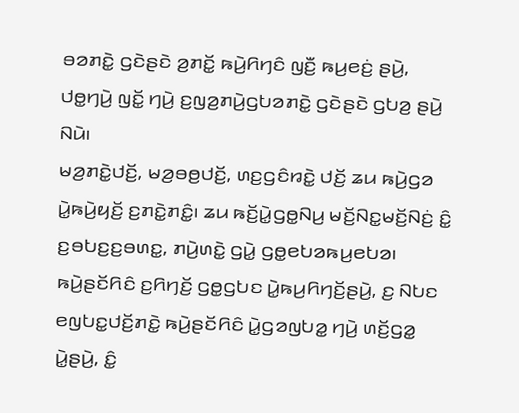ꤋꤤꤊꤢꤧ꤭ ꤞꤢꤧꤔꤢꤧ ꤤ꤬ꤊꤢꤩ꤭ ꤒꤣꤧ꤬ꤖꤚꤢꤨ ꤜꤢꤪ꤬ ꤒꤣ꤬ꤕꤢꤦ꤬ ꤔꤣꤧ꤬, ꤓꤥ꤭ꤚꤣꤧ꤬ ꤜꤢꤩ꤭ ꤚꤣꤧ꤬ ꤢ꤬ꤜꤤ꤬ꤊꤣꤧ꤬ꤞꤝꤤꤊꤢꤧ꤭ ꤞꤢꤧꤔꤢꤧ ꤞꤝꤤ꤬ ꤔꤣꤧ꤬ ꤡꤣꤧ꤯
ꤗꤤ꤬ꤊꤢꤧ꤭ꤓꤢꤩ꤬, ꤗꤤ꤬ꤋꤥ꤬ꤓꤢꤩ꤬, ꤛꤢ꤬ꤞꤢꤨꤙꤢꤧ꤭ ꤓꤢꤩ꤬ ꤘꤣ ꤒꤣꤧ꤬ꤞꤤ ꤣꤧ꤭ꤒꤣꤧ꤬ꤟꤢꤩ꤬ ꤢ꤬ꤊꤢꤧ꤭ꤊꤢꤨ꤭꤯ ꤘꤣ ꤒꤢꤩ꤬ꤣꤧ꤭ꤞꤥ꤭ꤡꤣ꤬ ꤗꤢꤩ꤬ꤡꤢ꤭ꤗꤢꤩ꤬ꤡꤢꤦ꤬ ꤢꤨ꤭ ꤢ꤬ꤋꤝꤢ꤬ꤢ꤬ꤋꤛꤢ꤭, ꤊꤣꤧ꤬ꤛꤢꤧ꤭ ꤞꤣꤧ꤭ ꤞꤥ꤭ꤕꤝꤤꤒꤣ꤬ꤕꤝꤤ꤯
ꤒꤣꤧ꤬ꤔꤢꤩꤖꤢꤨ ꤢ꤬ꤖꤚꤢꤩ꤬ ꤞꤥ꤭ꤞꤝꤢ ꤣꤧ꤭ꤒꤣ꤬ꤖꤚꤢꤩ꤬ꤔꤣꤧ꤬, ꤢ꤬ ꤡꤝꤢ ꤕꤜꤝꤢ꤭ꤓꤢꤩ꤬ꤊꤢꤧ꤭ ꤒꤣꤧ꤬ꤔꤢꤩꤖꤢꤨ ꤣꤧ꤭ꤞꤤꤜꤝꤤ꤭ ꤚꤣꤧ꤬ ꤛꤢꤩ꤬ꤞꤤ꤭ ꤣꤧ꤭ꤔꤣꤧ꤬, ꤢꤨ꤭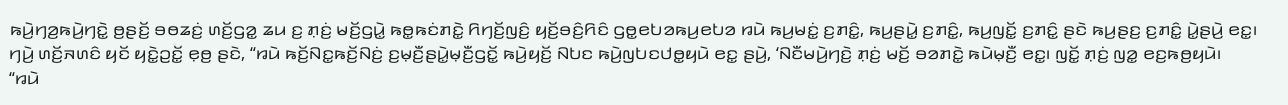ꤒꤣꤧ꤬ꤚꤤ꤬ꤒꤣꤧ꤬ꤚꤢꤧ꤭ ꤥ꤬ꤔꤢꤩ꤬ ꤋꤥꤘꤢꤦ꤬ ꤛꤢꤩ꤬ꤞꤤ꤭ ꤘꤣ ꤢ꤬ ꤊ꤫ꤢꤦ꤬ ꤗꤢꤩ꤬ꤞꤣꤧ꤭ ꤒꤥ꤭ꤒꤢꤦꤊꤢꤧ꤭ ꤖꤚꤢꤩ꤬ꤜꤢꤨ꤬ ꤟꤢꤩ꤬ꤋꤢꤨ꤬ꤖꤢꤨ ꤞꤥ꤭ꤕꤝꤤꤒꤣ꤬ꤕꤝꤤ ꤙꤣꤧ ꤒꤣ꤬ꤗꤢꤦ꤭ ꤢ꤬ꤊꤢꤨ꤭, ꤒꤣ꤬ꤔꤣꤧ꤭ ꤢ꤬ꤊꤢꤨ꤭, ꤒꤣ꤬ꤜꤢꤩ꤭ ꤢ꤬ꤊꤢꤨ꤭ ꤔꤢꤧ ꤒꤣ꤬ꤔꤢ꤬ ꤢ꤬ꤊꤢꤨ꤭ ꤣꤧ꤭ꤔꤣꤧ꤬ ꤕꤢ꤭꤯
ꤚꤣꤧ꤬ ꤛꤢꤩ꤬ꤏꤛꤢꤨ ꤟꤢꤩ ꤟꤢꤧ꤭ꤑꤢꤩ꤭ ꤕ꤫ꤥ꤬ ꤔꤢꤧ, “ꤙꤣꤧ ꤒꤢꤩ꤬ꤡꤢ꤭ꤒꤢꤩ꤬ꤡꤢꤦ꤬ ꤢ꤬ꤗ꤫ꤢꤪ꤬ꤔꤣꤧ꤭ꤗ꤫ꤢꤪ꤬ꤞꤢꤩ꤭ ꤒꤣꤧ꤬ꤟꤢꤩ꤬ ꤡꤝꤢ ꤒꤣꤧ꤬ꤜꤝꤢꤓꤥ꤭ꤟꤣꤧ ꤕꤢ꤭ ꤔꤣꤧ꤬, ‘ꤡꤢꤪꤗꤣꤧ꤬ꤚꤢꤧ꤬ ꤊ꤫ꤢꤦ꤬ ꤗꤢꤩ꤬ ꤋꤤꤊꤢꤧ꤭ ꤒꤣꤧꤗ꤫ꤢꤪ꤬ ꤕꤢ꤭꤯ ꤜꤢꤩ꤭ ꤊ꤫ꤢꤦ꤬ ꤜꤤ꤭ ꤕꤢ꤬ꤒꤥ꤬ꤟꤣꤧ꤯
“ꤙꤣꤧ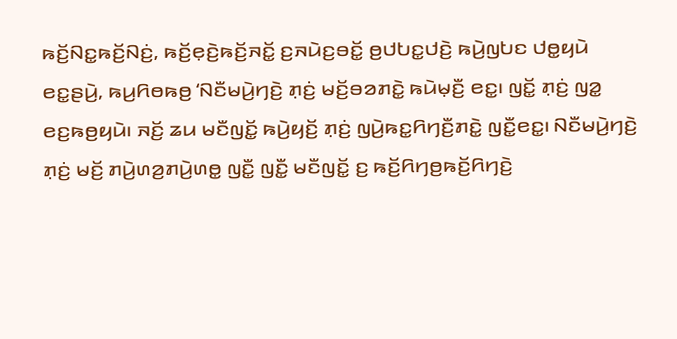ꤒꤢꤩ꤬ꤡꤢ꤭ꤒꤢꤩ꤬ꤡꤢꤦ꤬, ꤒꤢꤩ꤬ꤕ꤫ꤢꤧ꤬ꤒꤢꤩ꤬ꤏꤢꤩ꤭ ꤢ꤬ꤏꤣꤧꤢ꤬ꤋꤢꤩ꤭ ꤥ꤬ꤓꤝꤢ꤭ꤓꤢꤧ꤬ ꤒꤣꤧ꤬ꤜꤝꤢ ꤓꤥ꤭ꤟꤣꤧ ꤕꤢ꤭ꤔꤣꤧ꤬, ꤒꤣ꤬ꤖꤥꤒꤥ꤬ ‘ꤡꤢꤪꤗꤣꤧ꤬ꤚꤢꤧ꤬ ꤊ꤫ꤢꤦ꤬ ꤗꤢꤩ꤬ꤋꤤꤊꤢꤧ꤭ ꤒꤣꤧꤗ꤫ꤢꤪ꤬ ꤕꤢ꤭꤯ ꤜꤢꤩ꤭ ꤊ꤫ꤢꤦ꤬ ꤜꤤ꤭ ꤕꤢ꤬ꤒꤥ꤬ꤟꤣꤧ꤯ ꤏꤢꤩ꤬ ꤘꤣ ꤗꤢꤪꤜꤢꤩ꤭ ꤒꤣꤧ꤬ꤟꤢꤩ꤬ ꤊ꤫ꤢꤦ꤬ ꤜꤣꤧ꤬ꤒꤢ꤭ꤖꤚꤢꤪ꤬ꤊꤢꤧ꤭ ꤜꤢꤪ꤭ꤕꤢ꤭꤯ ꤡꤢꤪꤗꤣꤧ꤬ꤚꤢꤧ꤬ ꤊ꤫ꤢꤦ꤬ ꤗꤢꤩ꤬ ꤊꤣꤧ꤬ꤛꤤ꤬ꤊꤣꤧ꤬ꤛꤥ꤭ ꤜꤢꤪ꤭ ꤜꤢꤪ꤭ ꤗꤢꤪꤜꤢꤩ꤭ ꤢ꤬ ꤒꤢꤩ꤬ꤖꤚꤥ꤬ꤒꤢꤩ꤬ꤖꤚꤢꤧ꤬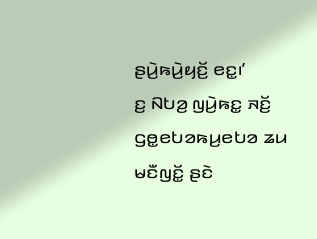ꤔꤣꤧ꤬ꤒꤣꤧ꤬ꤟꤢꤩ꤬ ꤕꤢ꤭꤯’
ꤢ꤬ ꤡꤝꤤ꤬ ꤜꤣꤧ꤬ꤒꤢ꤭ ꤏꤢꤩ꤬ ꤞꤥ꤭ꤕꤝꤤꤒꤣ꤬ꤕꤝꤤ ꤘꤣ ꤗꤢꤪꤜꤢꤩ꤭ ꤔꤢꤧ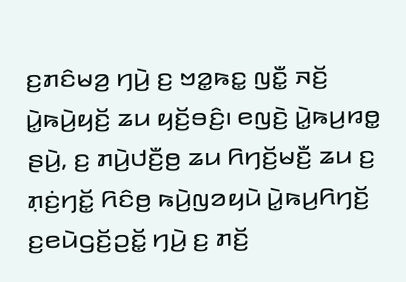ꤢ꤬ꤊꤢꤨꤗꤤ꤬ ꤚꤣꤧ꤬ ꤢ꤬ ꤠꤤ꤭ꤒꤢ꤭ ꤜꤢꤪ꤭ ꤏꤢꤩ꤬ ꤣꤧ꤭ꤒꤣꤧ꤬ꤟꤢꤩ꤬ ꤘꤣ ꤟꤢꤩ꤬ꤋꤢꤨ꤬꤯ ꤕꤜꤢꤧ꤬ ꤣꤧ꤭ꤒꤣ꤬ꤙꤥ꤭ ꤔꤣꤧ꤬, ꤢ꤬ ꤊꤣꤧ꤬ꤓꤢꤪ꤬ꤥ꤬ ꤘꤣ ꤖꤚꤢꤩ꤬ꤗꤢꤪ꤬ ꤘꤣ ꤢ꤬ ꤊ꤫ꤢꤦ꤬ꤚꤢꤩ꤭ ꤖꤢꤨꤥ꤬ ꤒꤣꤧ꤬ꤜꤤꤟꤣꤧ ꤣꤧ꤭ꤒꤣ꤬ꤖꤚꤢꤩ꤬ ꤢ꤬ꤕꤣꤧꤞꤢꤩ꤬ꤑꤢꤩ꤭ ꤚꤣꤧ꤬ ꤢ꤬ ꤊꤢꤩ꤬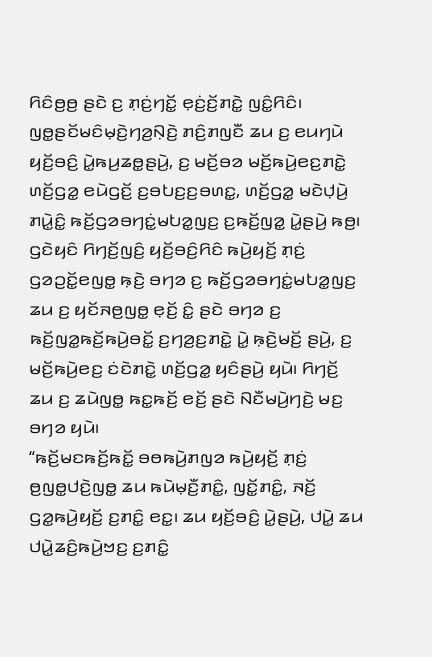ꤖꤢꤨꤥ꤬ꤥ꤬ ꤔꤢꤧ ꤢ꤬ ꤊ꤫ꤢꤦ꤬ꤚꤢꤩ꤭ ꤕ꤫ꤢꤦ꤬ꤢꤩ꤬ꤊꤢꤧ꤭ ꤜꤢꤨ꤭ꤖꤢꤨ꤯
ꤜꤥ꤭ꤔꤢꤩꤗꤢꤨꤗ꤫ꤢꤧ꤬ꤚꤤ꤬ꤡ꤫ꤢꤧ꤬ ꤊꤢꤨ꤬ꤊꤜꤢꤪ ꤘꤣ ꤢ꤬ ꤕꤣꤚꤣꤧ ꤟꤢꤩ꤬ꤋꤢꤨ꤬ ꤣꤧ꤭ꤒꤣ꤬ꤘꤥ꤭ꤔꤣꤧ꤬, ꤢ꤬ ꤗꤢꤩ꤬ꤋꤤ ꤗꤢꤩ꤬ꤒꤣꤧ꤬ꤕꤢ꤬ꤊꤢꤧ꤭ ꤛꤢꤩ꤬ꤞꤤ꤭ ꤕꤣꤧꤞꤢꤩ꤬ ꤢ꤬ꤋꤝꤢ꤬ꤢ꤬ꤋꤛꤢ꤭, ꤛꤢꤩ꤬ꤞꤤ꤭ ꤗꤢꤧꤓ꤫ꤣꤧ꤬ ꤊꤣꤧ꤭ꤢꤨ꤭ ꤒꤢꤩ꤬ꤞꤤꤋꤚꤢꤦ꤭ꤗꤝꤤ꤭ꤜꤢ꤬ ꤢ꤬ꤒꤢꤩ꤬ꤜꤤ꤭ ꤣꤧ꤭ꤔꤣꤧ꤬ ꤒꤥ꤬꤯ ꤞꤢꤧꤟꤢꤨ ꤖꤚꤢꤩ꤬ꤜꤢꤨ꤬ ꤟꤢꤩ꤬ꤋꤢꤨ꤬ꤖꤢꤨ ꤒꤣꤧ꤬ꤟꤢꤩ꤬ ꤊ꤫ꤢꤦ꤬ ꤞꤤꤑꤢꤩ꤭ꤕꤜꤥ꤭ ꤒ꤫ꤢꤧ꤬ ꤋꤚꤤ ꤢ꤬ ꤒꤢꤩ꤬ꤞꤤꤋꤚꤢꤦ꤭ꤗꤝꤤ꤭ꤜꤢ꤬ ꤘꤣ ꤢ꤬ ꤟꤢꤩꤏꤥ꤬ꤜꤥ꤭ ꤕ꤫ꤢꤩ꤬ ꤢꤨ꤭ ꤔꤢꤧ ꤋꤚꤤ ꤢ꤬ ꤒꤢꤩ꤬ꤜꤤ꤭ꤒꤢꤩ꤬ꤒꤣꤧ꤬ꤋꤢꤩ꤭ ꤢ꤬ꤚꤤ꤬ꤢ꤬ꤊꤢꤧ꤭ ꤣꤧ꤭ ꤒ꤫ꤢꤧ꤬ꤗꤢꤩ꤬ ꤔꤣꤧ꤬, ꤢ꤬ ꤗꤢꤩ꤬ꤒꤣꤧ꤬ꤕꤢ꤬ ꤢꤦꤢꤧꤊꤢꤧ꤭ ꤛꤢꤩ꤬ꤞꤤ꤭ ꤟꤢꤨꤔꤣꤧ꤬ ꤟꤣꤧ꤯ ꤖꤚꤢꤩ꤬ ꤘꤣ ꤢ꤬ ꤘꤣꤧꤜꤥ꤭ ꤒꤢ꤭ꤒꤢꤩ꤬ ꤕꤢꤩ꤬ ꤔꤢꤧ ꤡꤢꤪꤗꤣꤧ꤬ꤚꤢꤧ꤬ ꤗꤢ꤬ ꤋꤚꤤ ꤟꤣꤧ꤯
“ꤒꤢꤩ꤬ꤗꤢꤒꤢꤩ꤬ꤒꤢꤩ꤭ ꤋꤥꤒꤣꤧ꤬ꤊꤜꤤ ꤒꤣꤧ꤬ꤟꤢꤩ꤬ ꤊ꤫ꤢꤦ꤬ ꤥ꤬ꤜꤥ꤭ꤓꤢꤧ꤬ꤜꤥ꤭ ꤘꤣ ꤒꤣꤧꤗ꤫ꤢꤪ꤬ꤊꤢꤨ꤭, ꤜꤢꤩ꤭ꤊꤢꤨ꤭, ꤏꤢꤩ꤬ ꤞꤤ꤭ꤒꤣꤧ꤬ꤟꤢꤩ꤬ ꤢ꤬ꤊꤢꤨ꤭ ꤕꤢ꤭꤯ ꤘꤣ ꤟꤢꤩ꤬ꤋꤢꤨ꤬ ꤣꤧ꤭ꤔꤣꤧ꤬, ꤓꤣꤧ꤭ ꤘꤣ ꤓꤣꤧ꤭ꤘꤢꤨ꤬ꤒꤣꤧ꤬ꤠꤢ꤬ ꤢ꤬ꤊꤢꤨ꤭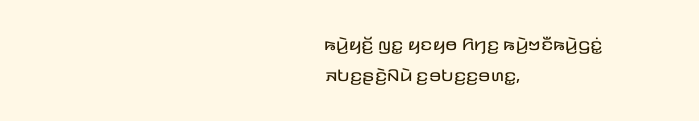ꤒꤣꤧ꤬ꤟꤢꤩ꤬ ꤜꤢ꤭ ꤟꤢꤟꤥ ꤖꤚꤢ꤬ ꤒꤣꤧ꤬ꤠꤢꤪꤒꤣꤧ꤬ꤞꤢꤦ꤭ ꤏꤝꤢ꤬ꤔꤢꤧ꤬ꤡꤣꤧ ꤢ꤬ꤋꤝꤢ꤬ꤢ꤬ꤋꤛꤢ꤭,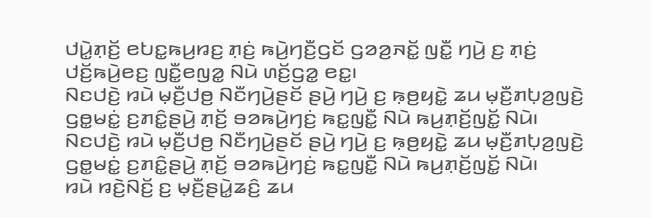ꤓꤣꤧ꤭ꤊ꤫ꤢꤩ꤬ ꤕꤝꤢ꤭ꤒꤣ꤬ꤙꤢ꤬ ꤊ꤫ꤢꤦ꤬ ꤒꤣꤧ꤬ꤚꤢꤪ꤬ꤞꤢꤩ ꤞꤤꤤ꤬ꤏꤢꤩ꤭ ꤜꤢꤪ꤭ ꤚꤣꤧ꤬ ꤢ꤬ ꤊ꤫ꤢꤦ꤬ ꤓꤢꤩ꤬ꤒꤣꤧ꤬ꤕꤢ꤬ ꤜꤢꤪ꤭ꤕꤜꤤ꤭ ꤡꤣꤧ ꤛꤢꤩ꤬ꤞꤤ꤭ ꤕꤢ꤭꤯
ꤡꤢꤓꤢꤧ꤬ ꤙꤣꤧ ꤗ꤫ꤢꤪ꤬ꤓꤥ꤬ ꤡꤢꤪꤚꤣꤧ꤬ꤔꤢꤩ ꤔꤣꤧ꤬ ꤚꤣꤧ꤬ ꤢ꤬ ꤒ꤫ꤥ꤬ꤟꤢꤧ꤭ ꤘꤣ ꤗ꤫ꤢꤪ꤬ꤊꤝ꤫ꤤ꤬ꤜꤢꤧ꤬ ꤞꤥ꤭ꤗꤢꤦ꤭ ꤢ꤬ꤊꤢꤨ꤭ꤔꤣꤧ꤬ ꤊ꤫ꤢꤩ꤬ ꤋꤤꤒꤣꤧ꤬ꤚꤢꤦ꤬ ꤒꤢ꤭ꤜꤢꤪ꤭ ꤡꤣꤧ ꤒꤣ꤬ꤊ꤫ꤢꤩ꤬ꤜꤢꤩ꤭ ꤡꤣꤧ꤯
ꤡꤢꤓꤢꤧ꤬ ꤙꤣꤧ ꤗ꤫ꤢꤪ꤬ꤓꤥ꤬ ꤡꤢꤪꤚꤣꤧ꤬ꤔꤢꤩ ꤔꤣꤧ꤬ ꤚꤣꤧ꤬ ꤢ꤬ ꤒ꤫ꤥ꤬ꤟꤢꤧ꤭ ꤘꤣ ꤗ꤫ꤢꤪ꤬ꤊꤝ꤫ꤤ꤬ꤜꤢꤧ꤬ ꤞꤥ꤭ꤗꤢꤦ꤭ ꤢ꤬ꤊꤢꤨ꤭ꤔꤣꤧ꤬ ꤊ꤫ꤢꤩ꤬ ꤋꤤꤒꤣꤧ꤬ꤚꤢꤦ꤬ ꤒꤢ꤭ꤜꤢꤪ꤭ ꤡꤣꤧ ꤒꤣ꤬ꤊ꤫ꤢꤩ꤬ꤜꤢꤩ꤭ ꤡꤣꤧ꤯
ꤙꤣꤧ ꤙꤢꤧ꤬ꤡꤢꤩ꤬ ꤢ꤬ ꤗ꤫ꤢꤪ꤬ꤔꤣꤧ꤭ꤘꤢꤨ꤬ ꤘꤣ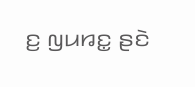ꤢ꤬ ꤜꤣꤙꤢ꤭ ꤔꤢꤧ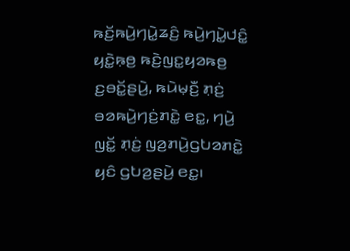ꤒꤢꤩ꤬ꤒꤣꤧ꤬ꤚꤣꤧ꤭ꤘꤢꤨ꤬ ꤒꤣꤧ꤬ꤚꤣꤧ꤭ꤓꤢꤨ꤭ ꤟꤢꤧ꤭ꤒ꤫ꤥ꤬ ꤒꤢꤧ꤬ꤜꤢ꤭ꤟꤤꤒꤥ꤬ ꤢ꤬ꤋꤢꤩ꤭ꤔꤣꤧ꤬, ꤒꤣꤧꤗ꤫ꤢꤪ꤬ ꤊ꤫ꤢꤦ꤬ ꤋꤤꤒꤣꤧ꤬ꤚꤢꤦ꤬ꤊꤢꤧ꤭ ꤕꤢ꤭, ꤚꤣꤧ꤬ ꤜꤢꤩ꤭ ꤊ꤫ꤢꤦ꤬ ꤜꤤ꤬ꤊꤣꤧ꤬ꤞꤝꤤꤊꤢꤧ꤭ ꤟꤢꤨ ꤞꤝꤤ꤬ꤔꤣꤧ꤬ ꤕꤢ꤭꤯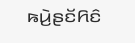ꤒꤣꤧ꤬ꤔꤢꤩꤖꤢꤨ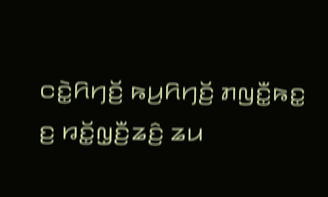ꤍꤢꤧ꤭ꤖꤚꤢꤩ꤬ ꤒꤣ꤬ꤖꤚꤢꤩ꤬ ꤊꤜꤢꤪ꤭ꤒꤢ꤭ ꤢ꤬ ꤙꤢꤩ꤭ꤜ꤫ꤢꤪ꤬ꤘꤢꤨ꤬ ꤘꤣ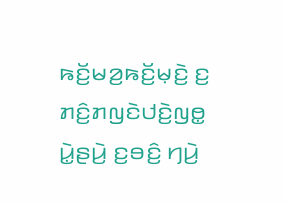ꤒꤢꤩ꤬ꤗꤤ꤬ꤒꤢꤩ꤬ꤗ꤫ꤢꤧ꤬ ꤢ꤬ ꤊꤢꤨ꤬ꤊꤜꤢꤧꤓꤢꤧ꤬ꤜꤥ꤭ ꤣꤧ꤭ꤔꤣꤧ꤬ ꤢ꤬ꤋꤢꤨ꤬ ꤚꤣꤧ꤬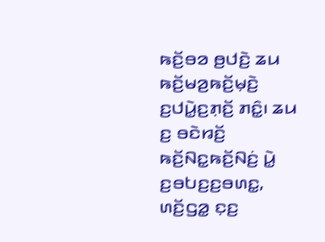ꤒꤢꤩ꤬ꤋꤤ ꤥ꤬ꤓꤢꤧ꤬ ꤘꤣ ꤒꤢꤩ꤬ꤗꤤ꤬ꤒꤢꤩ꤬ꤗ꤫ꤢꤧ꤬ ꤢ꤬ꤓꤣꤧ꤭ꤢ꤬ꤊ꤫ꤢꤩ꤬ ꤊꤢꤨ꤭꤯ ꤘꤣ ꤢ꤬ ꤋꤢꤧꤙꤢꤩ꤬ ꤒꤢꤩ꤬ꤡꤢ꤭ꤒꤢꤩ꤬ꤡꤢꤦ꤬ ꤣꤧ꤭ ꤢ꤬ꤋꤝꤢ꤬ꤢ꤬ꤋꤛꤢ꤭, ꤛꤢꤩ꤬ꤞꤤ꤭ ꤢ꤫ꤢ꤬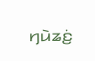ꤚꤣꤧꤘꤢꤦ꤬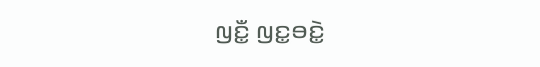ꤜꤢꤪ꤭ ꤜꤢ꤭ꤋꤢꤧ꤭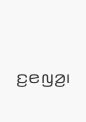ꤢ꤬ꤕꤜꤤ꤬꤯